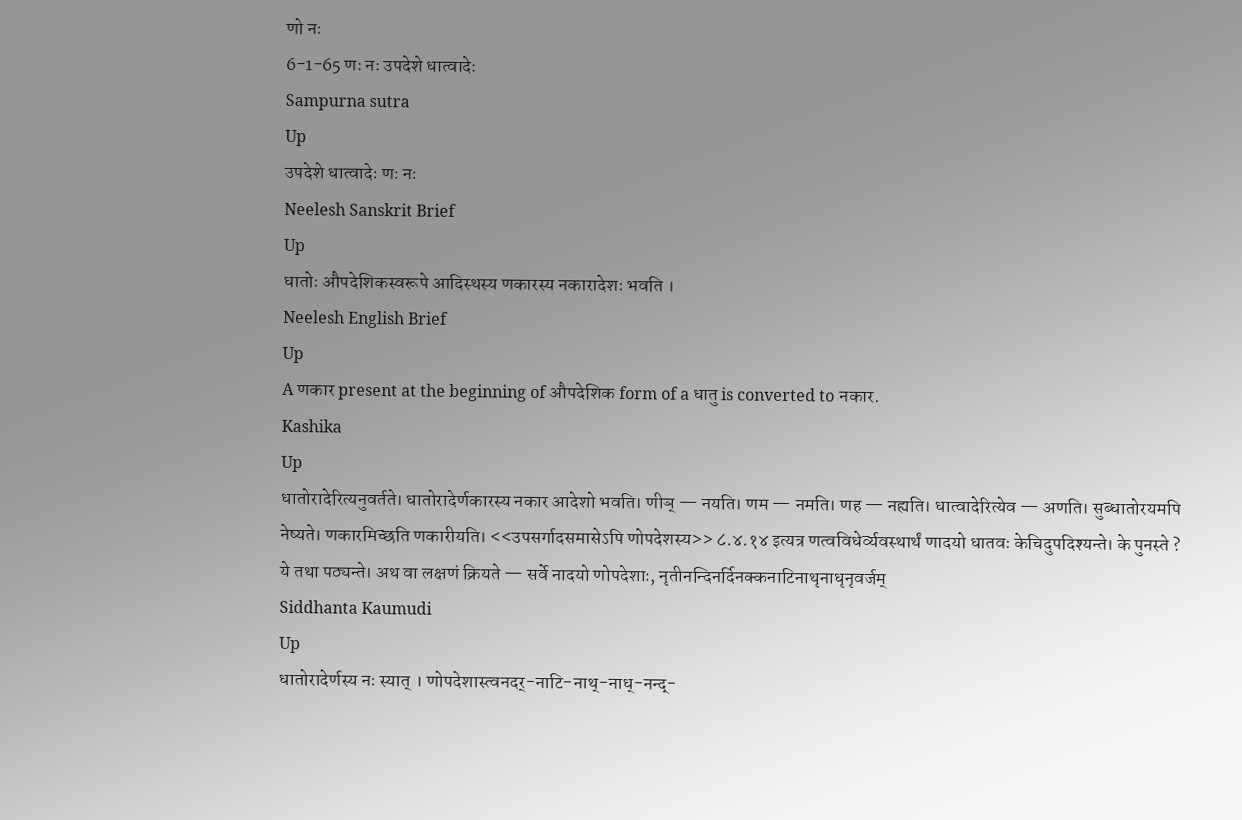णो नः
6-1-65 णः नः उपदेशे धात्वादेः
Sampurna sutra
Up
उपदेशे धात्वादेः णः नः
Neelesh Sanskrit Brief
Up
धातोः औपदेशिकस्वरूपे आदिस्थस्य णकारस्य नकारादेशः भवति ।
Neelesh English Brief
Up
A णकार present at the beginning of औपदेशिक form of a धातु is converted to नकार.
Kashika
Up
धातोरादेरित्यनुवर्तते। धातोरादेर्णकारस्य नकार आदेशो भवति। णीञ् — नयति। णम — नमति। णह — नह्यति। धात्वादेरित्येव — अणति। सुब्धातोरयमपि नेष्यते। णकारमिच्छति णकारीयति। <<उपसर्गादसमासेऽपि णोपदेशस्य>> ८.४.१४ इत्यत्र णत्वविधेर्व्यवस्थार्थं णादयो धातवः केचिदुपदिश्यन्ते। के पुनस्ते ? ये तथा पठ्यन्ते। अथ वा लक्षणं क्रियते — सर्वे नादयो णोपदेशाः, नृतीनन्दिनर्दिनक्कनाटिनाथृनाधृनृवर्जम्
Siddhanta Kaumudi
Up
धातोरादेर्णस्य नः स्यात् । णोपदेशास्त्वनदर्-नाटि-नाथ्-नाध्-नन्द्-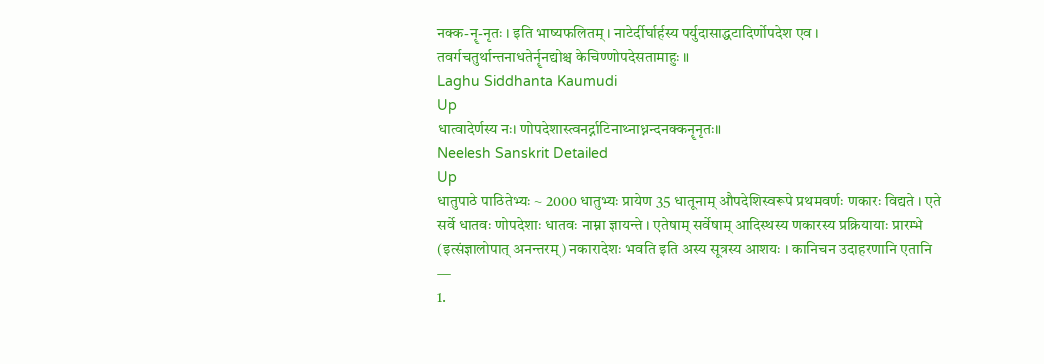नक्क-नॄ-नृतः । इति भाष्यफलितम् । नाटेर्दीर्घार्हस्य पर्युदासाद्धटादिर्णोपदेश एव । तवर्गचतुर्थान्तनाधतेर्नॄनद्योश्च केचिण्णोपदेसतामाहुः ॥
Laghu Siddhanta Kaumudi
Up
धात्वादेर्णस्य नः। णोपदेशास्त्वनर्द्नाटिनाथ्नाध्नन्दनक्कनॄनृतः॥
Neelesh Sanskrit Detailed
Up
धातुपाठे पाठितेभ्यः ~ 2000 धातुभ्यः प्रायेण 35 धातूनाम् औपदेशिस्वरूपे प्रथमवर्णः णकारः विद्यते । एते सर्वे धातवः णोपदेशाः धातवः नाम्ना ज्ञायन्ते । एतेषाम् सर्वेषाम् आदिस्थस्य णकारस्य प्रक्रियायाः प्रारम्भे (इत्संज्ञालोपात् अनन्तरम्) नकारादेशः भवति इति अस्य सूत्रस्य आशयः । कानिचन उदाहरणानि एतानि —
1.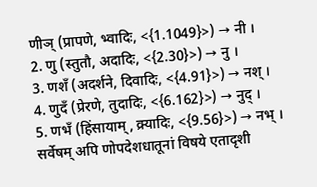णीञ् (प्रापणे, भ्वादिः, <{1.1049}>) → नी ।
2. णु (स्तुतौ, अदादिः, <{2.30}>) → नु ।
3. णशँ (अदर्शने, दिवादिः, <{4.91}>) → नश् ।
4. णुदँ (प्रेरणे, तुदादिः, <{6.162}>) → नुद् ।
5. णभँ (हिंसायाम्, क्र्यादिः, <{9.56}>) → नभ् ।
सर्वेषम् अपि णोपदेशधातूनां विषये एतादृशी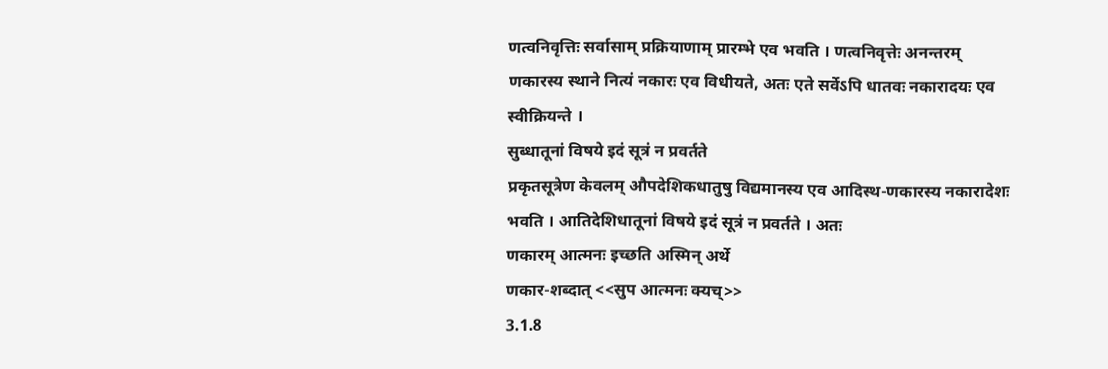णत्वनिवृत्तिः सर्वासाम् प्रक्रियाणाम् प्रारम्भे एव भवति । णत्वनिवृत्तेः अनन्तरम् णकारस्य स्थाने नित्यं नकारः एव विधीयते, अतः एते सर्वेऽपि धातवः नकारादयः एव स्वीक्रियन्ते ।
सुब्धातूनां विषये इदं सूत्रं न प्रवर्तते
प्रकृतसूत्रेण केवलम् औपदेशिकधातुषु विद्यमानस्य एव आदिस्थ-णकारस्य नकारादेशः भवति । आतिदेशिधातूनां विषये इदं सूत्रं न प्रवर्तते । अतः
णकारम् आत्मनः इच्छति अस्मिन् अर्थे
णकार-शब्दात् <<सुप आत्मनः क्यच्>>
3.1.8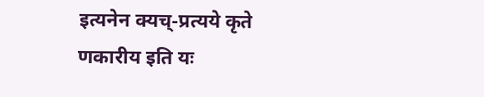इत्यनेन क्यच्-प्रत्यये कृते
णकारीय इति यः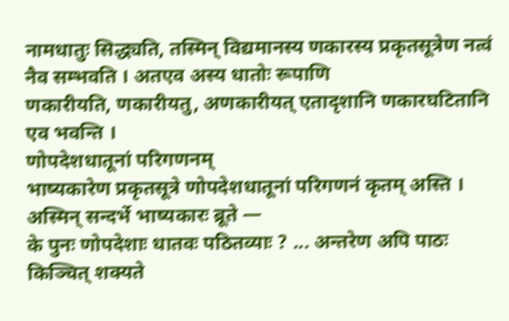नामधातुः सिद्ध्यति, तस्मिन् विद्यमानस्य णकारस्य प्रकृतसूत्रेण नत्वं नैव सम्भवति । अतएव अस्य धातोः रूपाणि
णकारीयति, णकारीयतु, अणकारीयत् एतादृशानि णकारघटितानि एव भवन्ति ।
णोपदेशधातूनां परिगणनम्
भाष्यकारेण प्रकृतसूत्रे णोपदेशधातूनां परिगणनं कृतम् अस्ति । अस्मिन् सन्दर्भे भाष्यकारः ब्रूते —
के पुनः णोपदेशाः धातवः पठितव्याः ? ... अन्तरेण अपि पाठः किञ्चित् शक्यते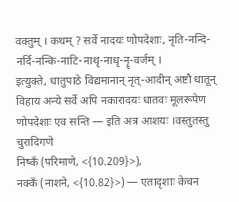वक्तुम् । कथम् ? सर्वे नादयः णोपदेशाः, नृति-नन्दि-नर्दि-नन्कि-नाटि-नाथृ-नाधृ-नॄ-वर्जम् ।
इत्युक्ते, धातुपाठे विद्यमानान् नृत्-आदीन् अष्टौ धातून् विहाय अन्ये सर्वे अपि नकारादयः धातवः मूलरूपेण णोपदेशाः एव सन्ति — इति अत्र आशयः ।वस्तुतस्तु चुरादिगणे
निष्कँ (परिमाणे, <{10.209}>),
नक्कँ (नाशने, <{10.82}>) — एतादृशाः केचन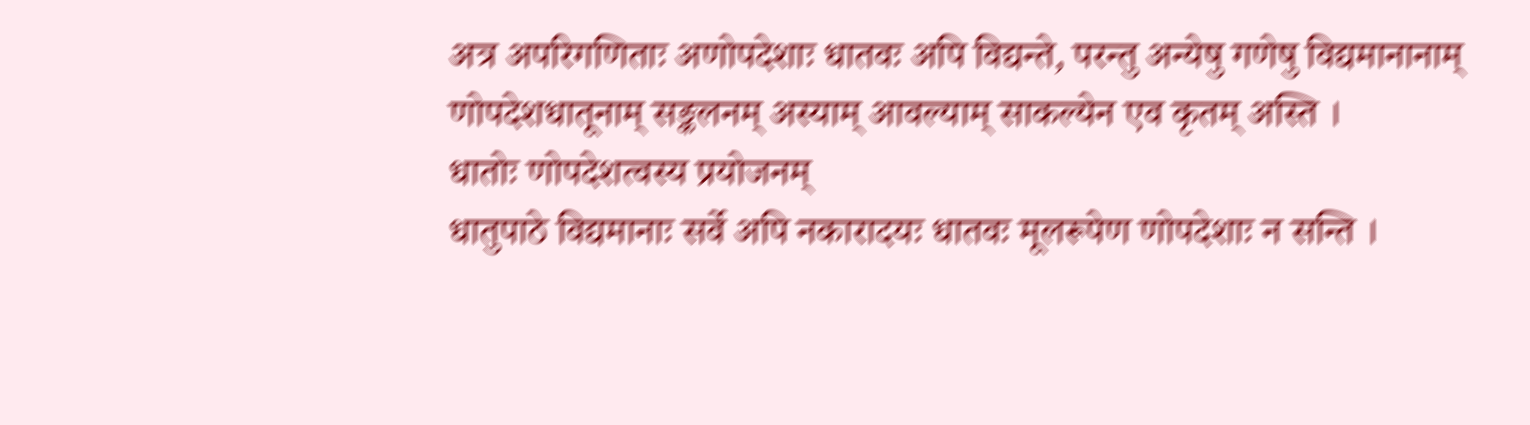अत्र अपरिगणिताः अणोपदेशाः धातवः अपि विद्यन्ते, परन्तु अन्येषु गणेषु विद्यमानानाम् णोपदेशधातूनाम् सङ्कलनम् अस्याम् आवल्याम् साकल्येन एव कृतम् अस्ति ।
धातोः णोपदेशत्वस्य प्रयोजनम्
धातुपाठे विद्यमानाः सर्वे अपि नकारादयः धातवः मूलरूपेण णोपदेशाः न सन्ति ।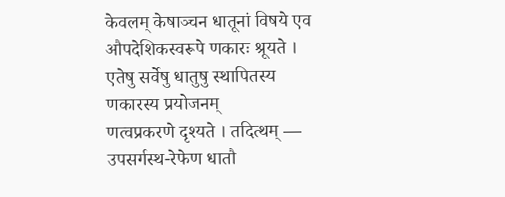केवलम् केषाञ्चन धातूनां विषये एव औपदेशिकस्वरूपे णकारः श्रूयते । एतेषु सर्वेषु धातुषु स्थापितस्य णकारस्य प्रयोजनम्
णत्वप्रकरणे दृश्यते । तदित्थम् — उपसर्गस्थ-रेफेण धातौ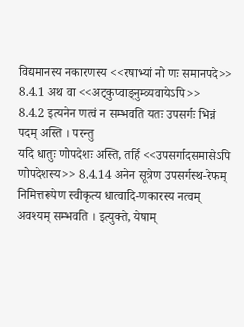विद्यमानस्य नकारणस्य <<रषाभ्यां नो णः समानपदे>>
8.4.1 अथ वा <<अट्कुप्वाङ्नुम्व्यवायेऽपि>>
8.4.2 इत्यनेन णत्वं न सम्भवति यतः उपसर्गः भिन्नं पदम् अस्ति । परन्तु
यदि धातुः णोपदेशः अस्ति, तर्हि <<उपसर्गादसमासेऽपि णोपदेशस्य>> 8.4.14 अनेन सूत्रेण उपसर्गस्थ-रेफम् निमित्तरूपेण स्वीकृत्य धात्वादि-णकारस्य नत्वम् अवश्यम् सम्भवति । इत्युक्ते, येषाम्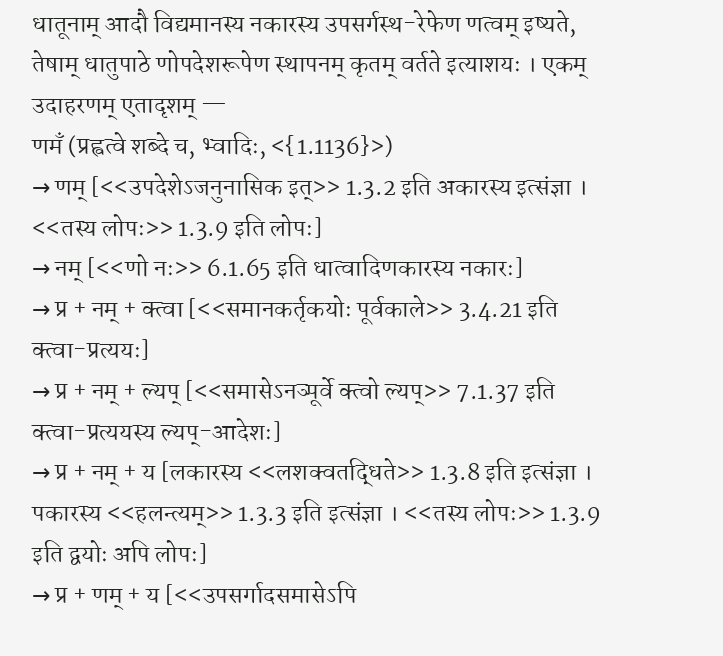धातूनाम् आदौ विद्यमानस्य नकारस्य उपसर्गस्थ-रेफेण णत्वम् इष्यते, तेषाम् धातुपाठे णोपदेशरूपेण स्थापनम् कृतम् वर्तते इत्याशयः । एकम् उदाहरणम् एतादृशम् —
णमँ (प्रह्वत्वे शब्दे च, भ्वादिः, <{1.1136}>)
→ णम् [<<उपदेशेऽजनुनासिक इत्>> 1.3.2 इति अकारस्य इत्संज्ञा । <<तस्य लोपः>> 1.3.9 इति लोपः]
→ नम् [<<णो नः>> 6.1.65 इति धात्वादिणकारस्य नकारः]
→ प्र + नम् + क्त्वा [<<समानकर्तृकयोः पूर्वकाले>> 3.4.21 इति क्त्वा-प्रत्ययः]
→ प्र + नम् + ल्यप् [<<समासेऽनञ्पूर्वे क्त्वो ल्यप्>> 7.1.37 इति क्त्वा-प्रत्ययस्य ल्यप्-आदेशः]
→ प्र + नम् + य [लकारस्य <<लशक्वतद्धिते>> 1.3.8 इति इत्संज्ञा । पकारस्य <<हलन्त्यम्>> 1.3.3 इति इत्संज्ञा । <<तस्य लोपः>> 1.3.9 इति द्वयोः अपि लोपः]
→ प्र + णम् + य [<<उपसर्गादसमासेऽपि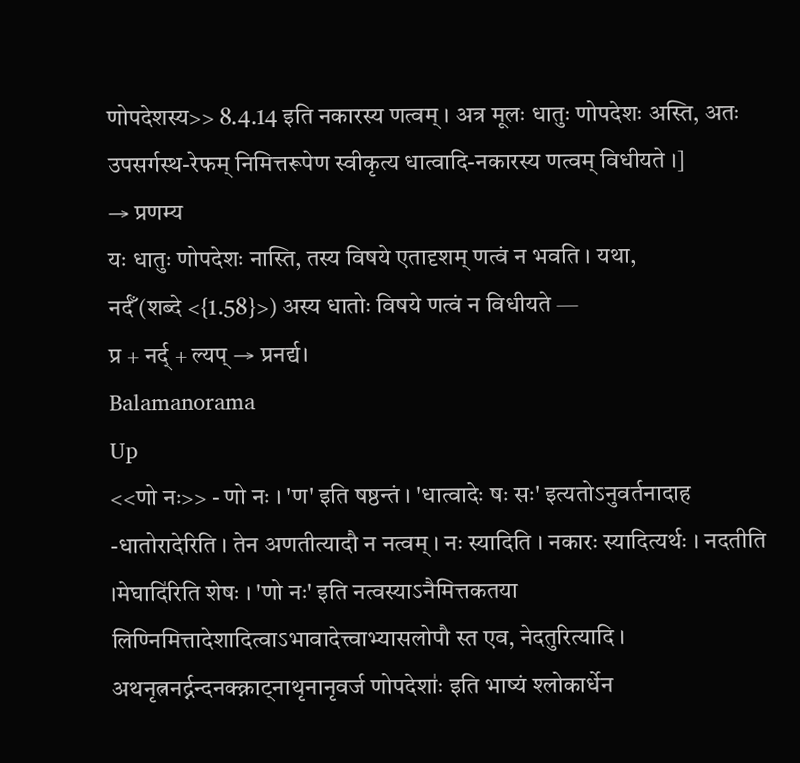णोपदेशस्य>> 8.4.14 इति नकारस्य णत्वम् । अत्र मूलः धातुः णोपदेशः अस्ति, अतः उपसर्गस्थ-रेफम् निमित्तरूपेण स्वीकृत्य धात्वादि-नकारस्य णत्वम् विधीयते ।]
→ प्रणम्य
यः धातुः णोपदेशः नास्ति, तस्य विषये एतादृशम् णत्वं न भवति । यथा,
नर्दँ (शब्दे <{1.58}>) अस्य धातोः विषये णत्वं न विधीयते —
प्र + नर्द् + ल्यप् → प्रनर्द्य।
Balamanorama
Up
<<णो नः>> - णो नः । 'ण' इति षष्ठन्तं । 'धात्वादेः षः सः' इत्यतोऽनुवर्तनादाह -धातोरादेरिति । तेन अणतीत्यादौ न नत्वम् । नः स्यादिति । नकारः स्यादित्यर्थः । नदतीति ।मेघादि॑रिति शेषः । 'णो नः' इति नत्वस्याऽनैमित्तकतया लिण्निमित्तादेशादित्वाऽभावादेत्त्वाभ्यासलोपौ स्त एव, नेदतुरित्यादि । अथनृत्ननर्द्नन्दनक्क्नाट्नाथृनानृवर्ज णोपदेशाः॑ इति भाष्यं श्लोकार्धेन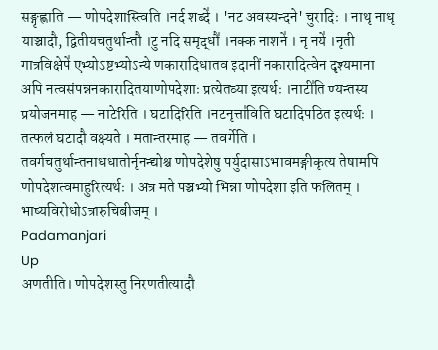सङ्गृह्णाति — णोपदेशास्त्विति ।नर्द शब्दे॑ । 'नट अवस्यन्दने' चुरादिः । नाथृ नाधृ याञ्चादौ, द्वितीयचतुर्थान्तौ ।टु नदि समृद्धौ॑ ।नक्क नाशने॑ । नृ नये॑ ।नृती गात्रविक्षेपे॑ एभ्योऽष्टभ्योऽन्ये णकारादिधातव इदानीं नकारादित्वेन दृश्यमाना अपि नत्वसंपन्ननकारादितयाणोपदेशाः प्रत्येतव्या इत्यर्थः ।नाटी॑ति ण्यन्तस्य प्रयोजनमाह — नाटेरिति । घटादिरिति ।नटनृत्ता॑विति घटादिपठित इत्यर्थः । तत्फलं घटादौ वक्ष्यते । मतान्तरमाह — तवर्गेति । तवर्गचतुर्थान्तनाधधातोर्नृनन्द्योश्च णोपदेशेषु पर्युदासाऽभावमङ्गीकृत्य तेषामपि णोपदेशत्वमाहुरित्यर्थः । अत्र मते पञ्चभ्यो भिन्ना णोपदेशा इति फलितम् । भाष्यविरोधोऽत्रारुचिबीजम् ।
Padamanjari
Up
अणतीति। णोपदेशस्तु निरणतीत्यादौ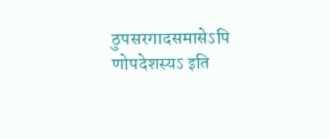ठुपसरगादसमासेऽपि णोपदेशस्यऽ इति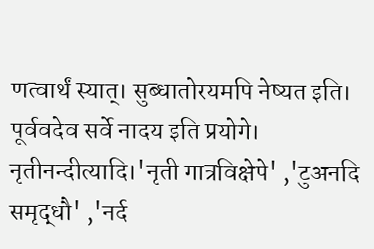णत्वार्थं स्यात्। सुब्धातोरयमपि नेष्यत इति। पूर्ववदेव सर्वे नादय इति प्रयोगे। नृतीनन्दीत्यादि।'नृती गात्रविक्षेपे' ,'टुअनदि समृद्धौ' ,'नर्द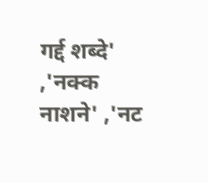गर्द्द शब्दे' ,'नक्क नाशने' ,'नट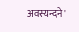अवस्यन्दने'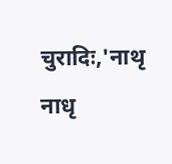चुरादिः,'नाथृ नाधृ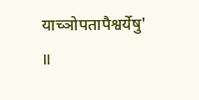याच्ञोपतापैश्वर्येषु' ॥